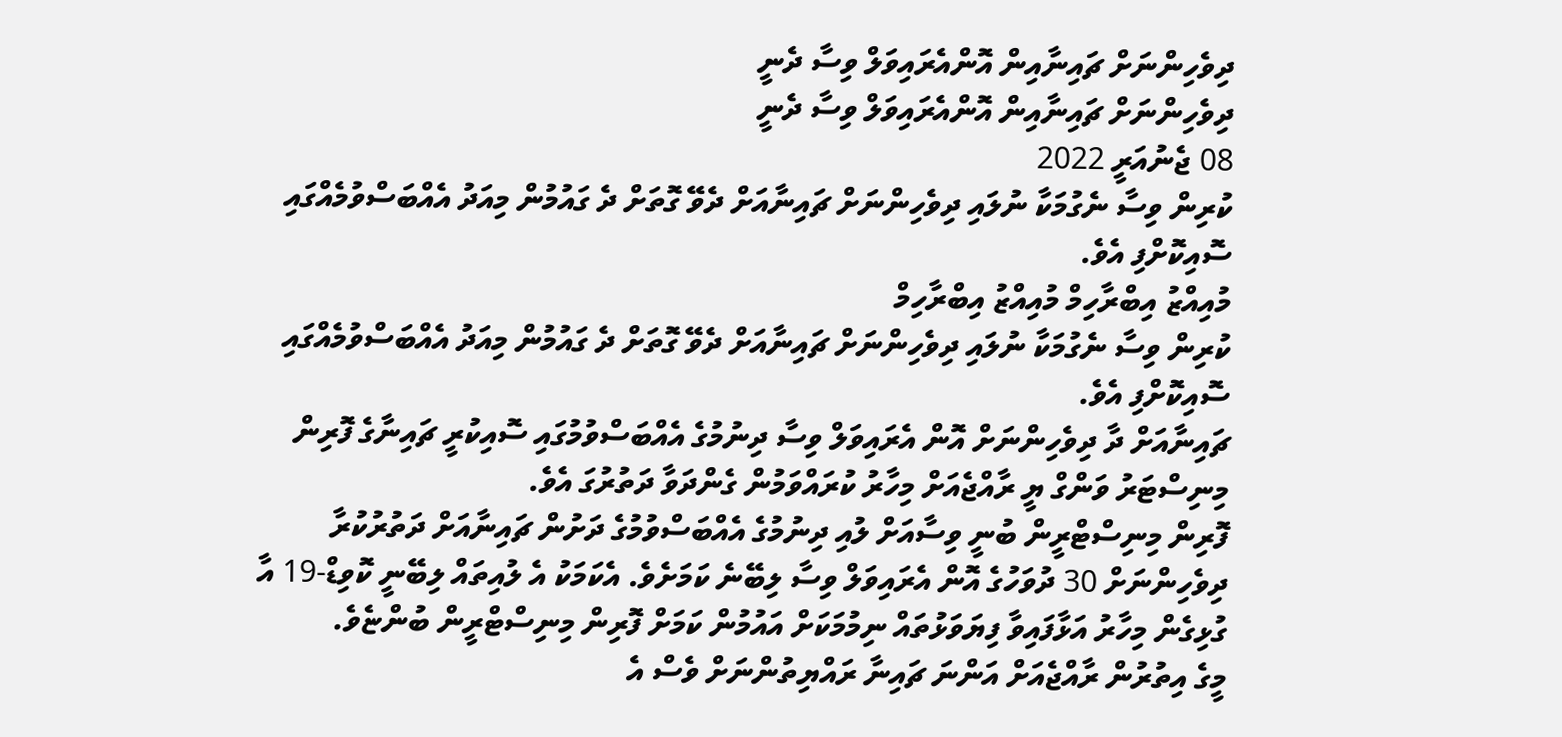ދިވެހިންނަށް ޗައިނާއިން އޮންއެރައިވަލް ވިސާ ދެނީ
ދިވެހިންނަށް ޗައިނާއިން އޮންއެރައިވަލް ވިސާ ދެނީ
08 ޖެނުއަރީ 2022
ކުރިން ވިސާ ނެގުމަކާ ނުލައި ދިވެހިންނަށް ޗައިނާއަށް ދެވޭ ގޮތަށް ދެ ގައުމުން މިއަދު އެއްބަސްވުމެއްގައި ސޮއިކޮށްފި އެވެ.
މުއިއްޒު އިބްރާހިމް މުއިއްޒު އިބްރާހިމް
ކުރިން ވިސާ ނެގުމަކާ ނުލައި ދިވެހިންނަށް ޗައިނާއަށް ދެވޭ ގޮތަށް ދެ ގައުމުން މިއަދު އެއްބަސްވުމެއްގައި ސޮއިކޮށްފި އެވެ.
ޗައިނާއަށް ދާ ދިވެހިންނަށް އޮން އެރައިވަލް ވިސާ ދިނުމުގެ އެއްބަސްވުމުގައި ސޮއިކުރީ ޗައިނާގެ ފޮރިން މިނިސްޓަރު ވަންގް ޔީ ރާއްޖެއަށް މިހާރު ކުރައްވަމުން ގެންދަވާ ދަތުރުގަ އެވެ.
ފޮރިން މިނިސްޓްރީން ބުނީ ވިސާއަށް ލުއި ދިނުމުގެ އެއްބަސްވުމުގެ ދަށުން ޗައިނާއަށް ދަތުރުކުރާ ދިވެހިންނަށް 30 ދުވަހުގެ އޮން އެރައިވަލް ވިސާ ލިބޭނެ ކަމަށެވެ. އެކަމަކު އެ ލުއިތައް ލިބޭނީ ކޮވިޑް-19 އާ ގުޅިގެން މިހާރު އަޅާފައިވާ ފިޔަވަޅުތައް ނިމުމަކަށް އައުމުން ކަމަށް ފޮރިން މިނިސްޓްރީން ބުންޏެވެ.
މީގެ އިތުރުން ރާއްޖެއަށް އަންނަ ޗައިނާ ރައްޔިތުންނަށް ވެސް އެ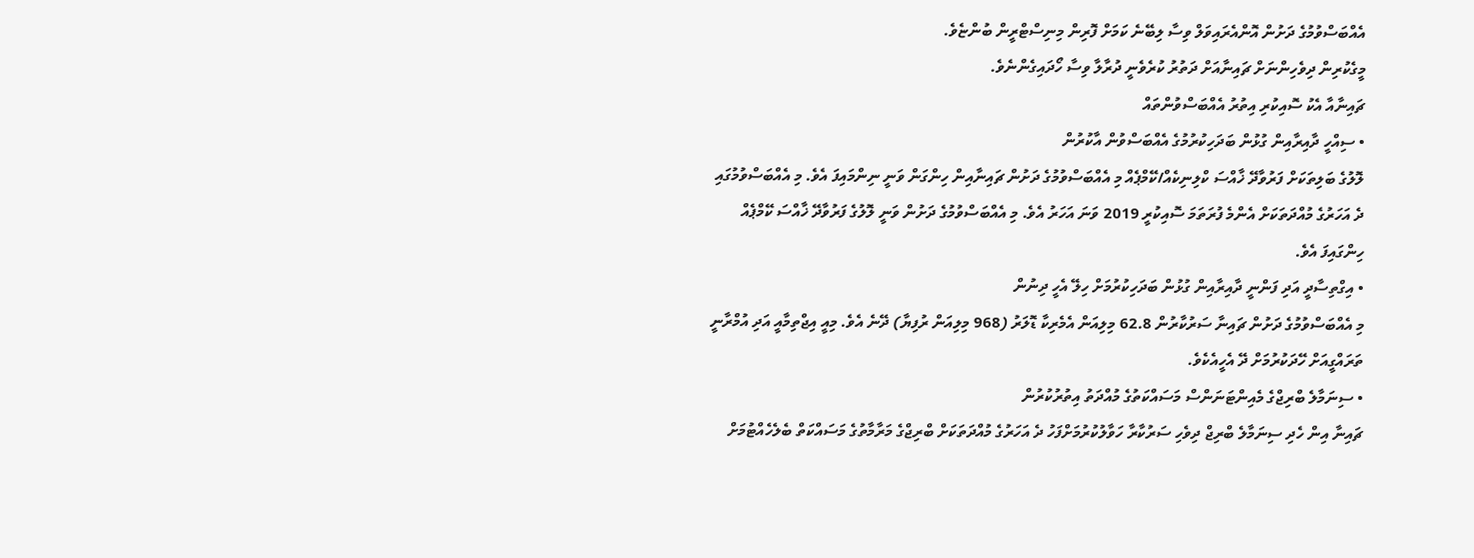އެއްބަސްވުމުގެ ދަށުން އޮންއެރައިވަލް ވިސާ ލިބޭނެ ކަމަށް ފޮރިން މިނިސްޓްރީން ބުންޏެވެ.
މީގެކުރިން ދިވެހިންނަށް ޗައިނާއަށް ދަތުރު ކުރެވެނީ ދުރާލާ ވިސާ ހޯދައިގެންނެވެ.
ޗައިނާއާ އެކު ސޮއިކުރި އިތުރު އެއްބަސްވުންތައް
• ސިއްހީ ދާއިރާއިން ގުޅުން ބަދަހިކުރުމުގެ އެއްބަސްވުން އާކުރުން
ލޮލުގެ ބަލިތަކަށް ފަރުވާދޭ ޚާއްސަ ކްލިނިކެއް/ކޭމްޕެއް މި އެއްބަސްވުމުގެ ދަށުން ޗައިނާއިން ހިންގަން ވަނީ ނިންމައިފަ އެވެ. މި އެއްބަސްވުމުގައި ދެ އަހަރުގެ މުއްދަތަކަށް އެންމެ ފުރަތަމަ ސޮއިކުރީ 2019 ވަނަ އަހަރު އެވެ. މި އެއްބަސްވުމުގެ ދަށުން ވަނީ ލޮލުގެ ފަރުވާދޭ ޚާއްސަ ކޭމްޕެއް ހިންގައިފަ އެވެ.
• އިގްތިސާދީ އަދި ފަންނީ ދާއިރާއިން ގުޅުން ބަދަހިކުރުމަށް ހިލޭ އެހީ ދިނުން
މި އެއްބަސްވުމުގެ ދަށުން ޗައިނާ ސަރުކާރުން 62.8 މިލިއަން އެމެރިކާ ޑޮލަރު (968 މިލިއަން ރުފިޔާ) ދޭނެ އެވެ. މިއީ އިޖްތިމާއީ އަދި އުމްރާނީ ތަރައްގީއަށް ހޭދަކުރުމަށް ދޭ އެހީއެކެވެ.
• ސިނަމާލެ ބްރިޖްގެ މެއިންޓަނަންސް މަސައްކަތުގެ މުއްދަތު އިތުރުކުރުން
ޗައިނާ އިން ހެދި ސިނަމާލެ ބްރިޖް ދިވެހި ސަރުކާރާ ހަވާލުކުރުމަށްފަހު ދެ އަހަރުގެ މުއްދަތަކަށް ބްރިޖްގެ މަރާމާތުގެ މަސައްކަތް ބެލެހެއްޓުމަށް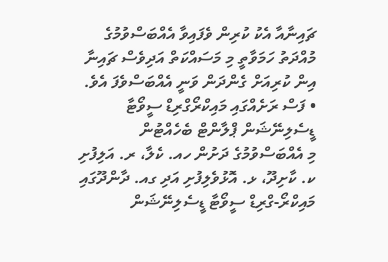ޗައިނާއާ އެކު ކުރިން ވެފައިވާ އެއްބަސްވުމުގެ މުއްދަތު ހަމަވާތީ މި މަސައްކަތް އަދިވެސް ޗައިނާ އިން ކުރިއަށް ގެންދަން ވަނީ އެއްބަސްވެފަ އެވެ.
• ފަސް ރަށެއްގައި މައިކްރޯގްރިޑް ސީވޯޓާ ޑީސެލިނޭޝަން ޕްލާންޓް ބެހެއްޓުން
މި އެއްބަސްވުމުގެ ދަށުން ހއ. ކެލާ، ރ. އަލިފުށި ކ. ކާށިދޫ، ޅ. އޮޅުވެލިފުށި އަދި ގއ. ދާންދޫގައި މައިކްރޯ-ގްރިޑް ސީވޯޓާ ޑީސެލިނޭޝަން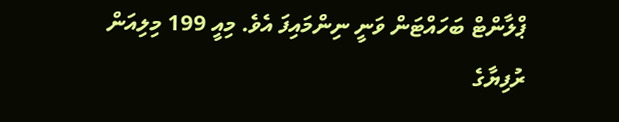ޕްލާންޓް ބަހައްޓަން ވަނީ ނިންމައިފަ އެވެ. މިއީ 199 މިލިއަން ރުފިޔާގެ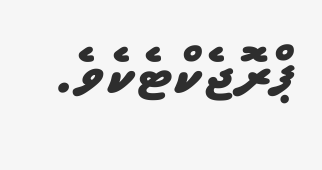ޕްރޮޖެކްޓެކެވެ.